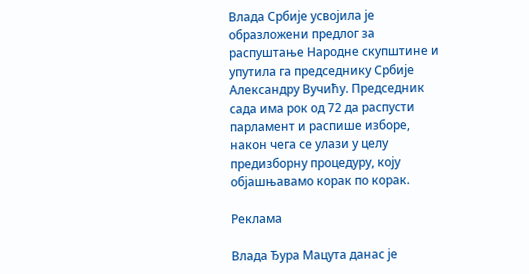Влада Србије усвојила је образложени предлог за распуштање Народне скупштине и упутила га председнику Србије Александру Вучићу. Председник сада има рок од 72 да распусти парламент и распише изборе, након чега се улази у целу предизборну процедуру, коју објашњавамо корак по корак.

Реклама

Влада Ђура Мацута данас је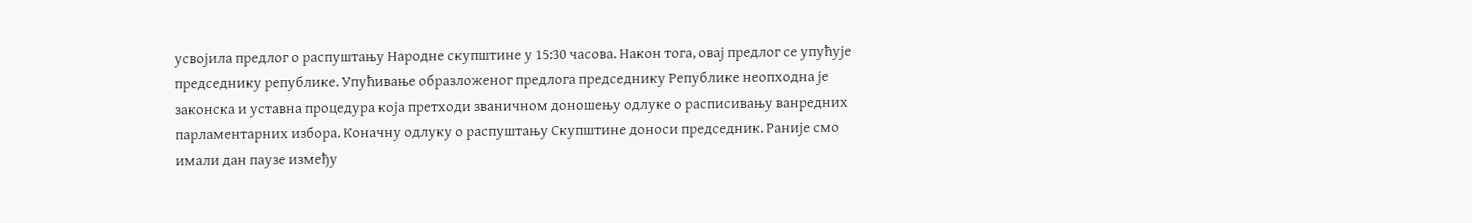усвојила предлог о распуштању Народне скупштине у 15:30 часова. Након тога, овај предлог се упућује председнику републике. Упућивање образложеног предлога председнику Републике неопходна је законска и уставна процедура која претходи званичном доношењу одлуке о расписивању ванредних парламентарних избора. Коначну одлуку о распуштању Скупштине доноси председник. Раније смо имали дан паузе између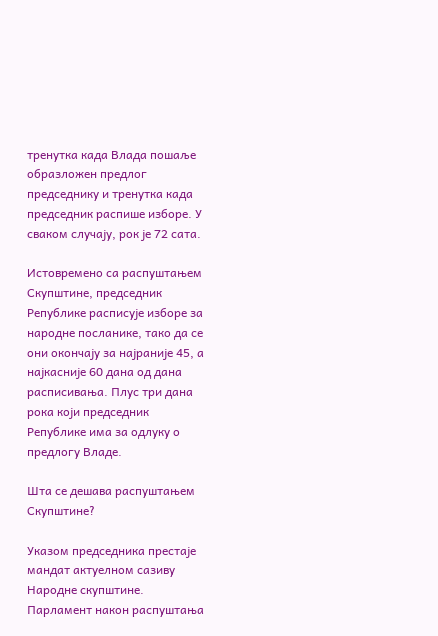тренутка када Влада пошаље образложен предлог председнику и тренутка када председник распише изборе. У сваком случају, рок је 72 сата.

Истовремено са распуштањем Скупштине, председник Републике расписује изборе за народне посланике, тако да се они окончају за најраније 45, а најкасније 60 дана од дана расписивања. Плус три дана рока који председник Републике има за одлуку о предлогу Владе.

Шта се дешава распуштањем Скупштине?

Указом председника престаје мандат актуелном сазиву Народне скупштине. Парламент након распуштања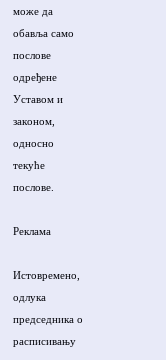може да обавља само послове одређене Уставом и законом, односно текуће послове.

Реклама

Истовремено, одлука председника о расписивању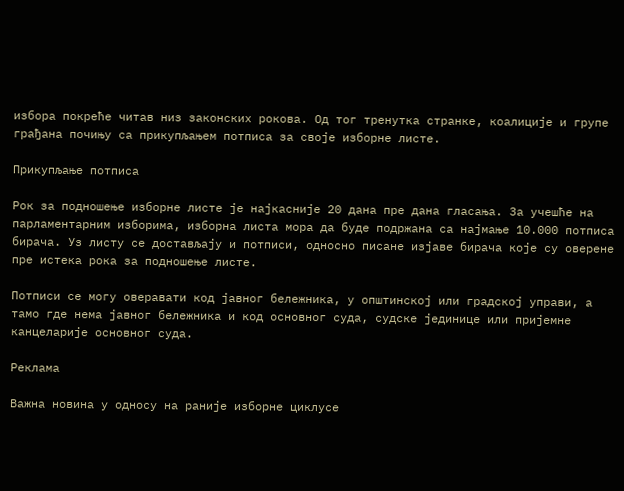избора покреће читав низ законских рокова. Од тог тренутка странке, коалиције и групе грађана почињу са прикупљањем потписа за своје изборне листе.

Прикупљање потписа

Рок за подношење изборне листе је најкасније 20 дана пре дана гласања. За учешће на парламентарним изборима, изборна листа мора да буде подржана са најмање 10.000 потписа бирача. Уз листу се достављају и потписи, односно писане изјаве бирача које су оверене пре истека рока за подношење листе.

Потписи се могу оверавати код јавног бележника, у општинској или градској управи, а тамо где нема јавног бележника и код основног суда, судске јединице или пријемне канцеларије основног суда.

Реклама

Важна новина у односу на раније изборне циклусе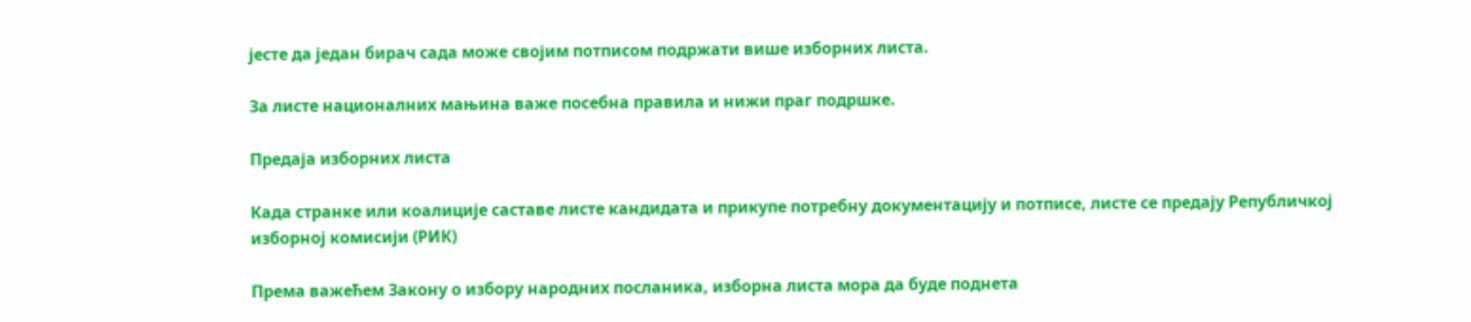јесте да један бирач сада може својим потписом подржати више изборних листа.

За листе националних мањина важе посебна правила и нижи праг подршке.

Предаја изборних листа

Када странке или коалиције саставе листе кандидата и прикупе потребну документацију и потписе, листе се предају Републичкој изборној комисији (РИК)

Према важећем Закону о избору народних посланика, изборна листа мора да буде поднета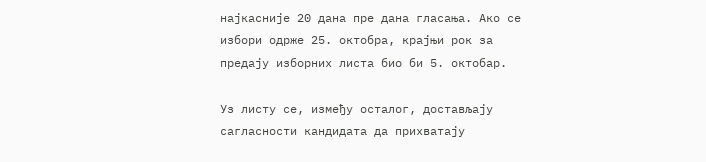најкасније 20 дана пре дана гласања. Ако се избори одрже 25. октобра, крајњи рок за предају изборних листа био би 5. октобар.

Уз листу се, између осталог, достављају сагласности кандидата да прихватају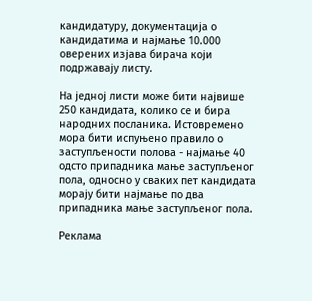кандидатуру, документација о кандидатима и најмање 10.000 оверених изјава бирача који подржавају листу.

На једној листи може бити највише 250 кандидата, колико се и бира народних посланика. Истовремено мора бити испуњено правило о заступљености полова - најмање 40 одсто припадника мање заступљеног пола, односно у сваких пет кандидата морају бити најмање по два припадника мање заступљеног пола.

Реклама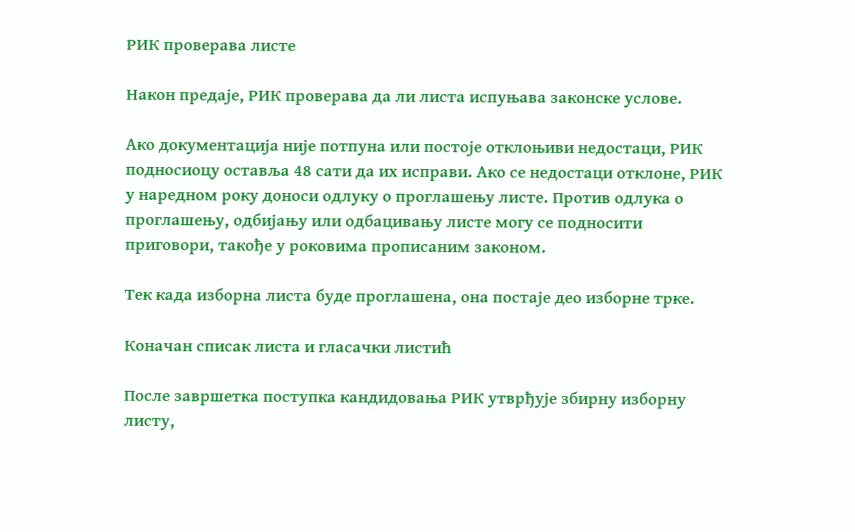РИК проверава листе

Након предаје, РИК проверава да ли листа испуњава законске услове.

Ако документација није потпуна или постоје отклоњиви недостаци, РИК подносиоцу оставља 48 сати да их исправи. Ако се недостаци отклоне, РИК у наредном року доноси одлуку о проглашењу листе. Против одлука о проглашењу, одбијању или одбацивању листе могу се подносити приговори, такође у роковима прописаним законом.

Тек када изборна листа буде проглашена, она постаје део изборне трке.

Коначан списак листа и гласачки листић

После завршетка поступка кандидовања РИК утврђује збирну изборну листу,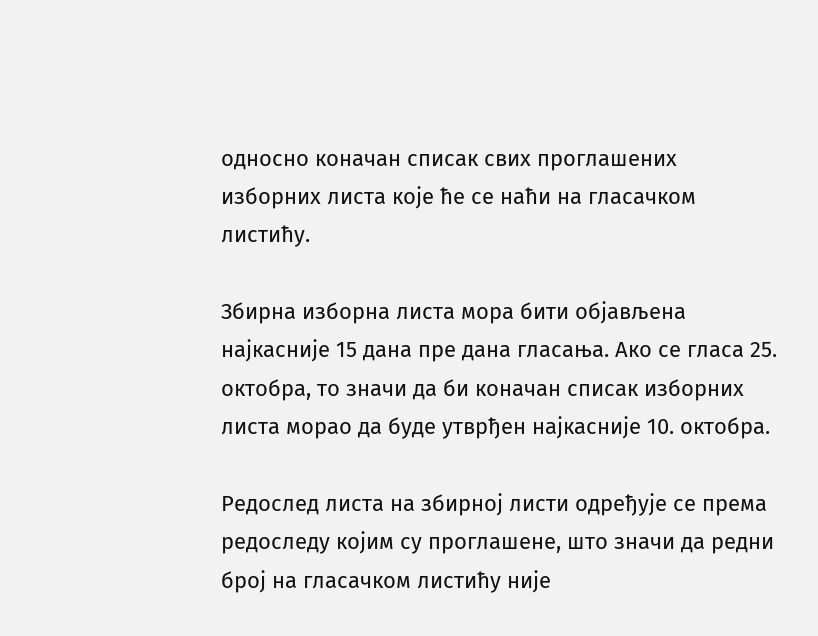односно коначан списак свих проглашених изборних листа које ће се наћи на гласачком листићу.

Збирна изборна листа мора бити објављена најкасније 15 дана пре дана гласања. Ако се гласа 25. октобра, то значи да би коначан списак изборних листа морао да буде утврђен најкасније 10. октобра.

Редослед листа на збирној листи одређује се према редоследу којим су проглашене, што значи да редни број на гласачком листићу није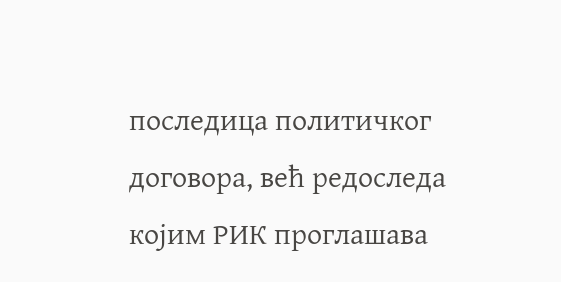последица политичког договора, већ редоследа којим РИК проглашава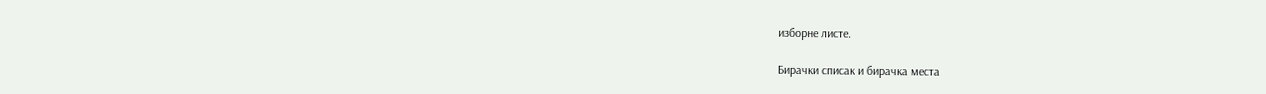изборне листе.

Бирачки списак и бирачка места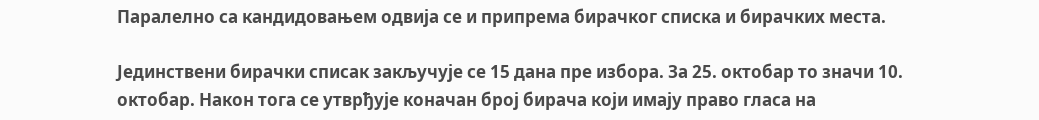Паралелно са кандидовањем одвија се и припрема бирачког списка и бирачких места.

Јединствени бирачки списак закључује се 15 дана пре избора. За 25. октобар то значи 10. октобар. Након тога се утврђује коначан број бирача који имају право гласа на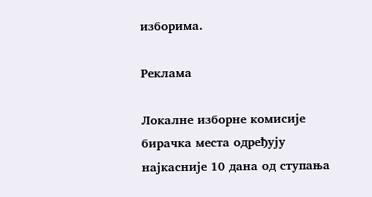изборима.

Реклама

Локалне изборне комисије бирачка места одређују најкасније 10 дана од ступања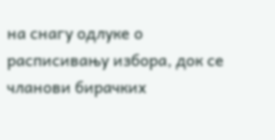на снагу одлуке о расписивању избора, док се чланови бирачких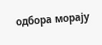одбора морају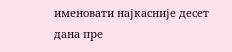именовати најкасније десет дана пре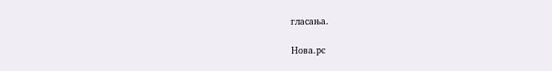гласања.

Нова.рс